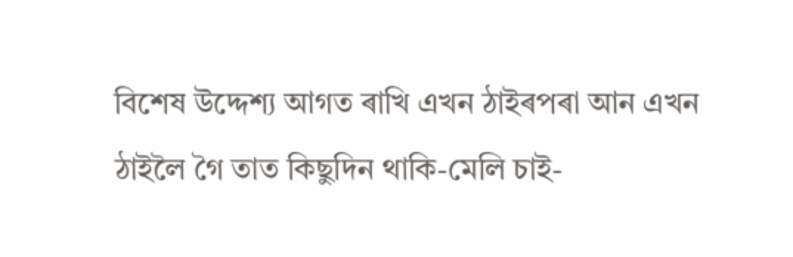বিশেষ উদ্দেশ্য আগত ৰাখি এখন ঠাইৰপৰা আন এখন ঠাইলৈ গৈ তাত কিছুদিন থাকি-মেলি চাই-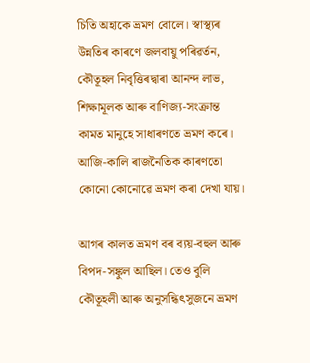চিতি অহাকে ভ্ৰমণ বোলে। স্বাস্থ্যৰ উন্নতিৰ কাৰণে জলবায়ু পৰিৱৰ্তন, কৌতূহল নিবৃত্তিৰদ্বাৰা আনন্দ লাভ, শিক্ষামূলক আৰু বাণিজ্য-সংক্রান্ত কামত মানুহে সাধাৰণতে ভ্ৰমণ কৰে। আজি-কালি ৰাজনৈতিক কাৰণতো কোনো কোনোৱে ভ্ৰমণ কৰা দেখা যায়।

আগৰ কালত ভ্ৰমণ বৰ ব্যয়-বহুল আৰু বিপদ-সঙ্কুল আছিল। তেও বুলি কৌতূহলী আৰু অনুসন্ধিৎসুজনে ভ্ৰমণ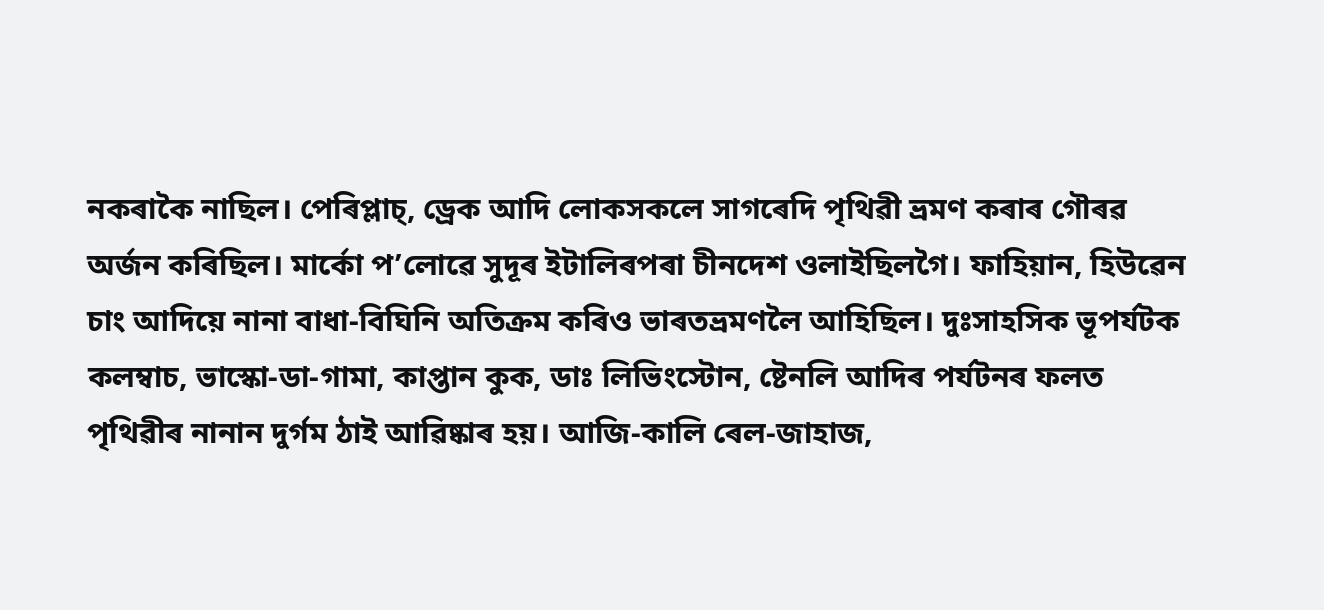নকৰাকৈ নাছিল। পেৰিপ্লাচ্‌, ড্ৰেক আদি লোকসকলে সাগৰেদি পৃথিৱী ভ্ৰমণ কৰাৰ গৌৰৱ অৰ্জন কৰিছিল। মার্কো প’লোৱে সুদূৰ ইটালিৰপৰা চীনদেশ ওলাইছিলগৈ। ফাহিয়ান, হিউৱেন চাং আদিয়ে নানা বাধা-বিঘিনি অতিক্রম কৰিও ভাৰতভ্ৰমণলৈ আহিছিল। দুঃসাহসিক ভূপর্যটক কলম্বাচ, ভাস্কো-ডা-গামা, কাপ্তান কুক, ডাঃ লিভিংস্টোন, ষ্টেনলি আদিৰ পৰ্যটনৰ ফলত পৃথিৱীৰ নানান দুর্গম ঠাই আৱিষ্কাৰ হয়। আজি-কালি ৰেল-জাহাজ,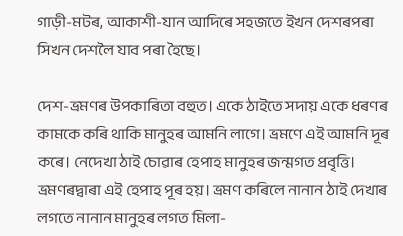গাড়ী-মটৰ, আকাশী-যান আদিৰে সহজতে ইখন দেশৰপৰা সিখন দেশলৈ যাব পৰা হৈছে।

দেশ-ভ্ৰমণৰ উপকাৰিতা বহুত। একে ঠাইতে সদায় একে ধৰণৰ কামকে কৰি থাকি মানুহৰ আমনি লাগে। ভ্রমণে এই আমনি দূৰ কৰে। নেদেখা ঠাই চোৱাৰ হেপাহ মানুহৰ জন্মগত প্রবৃত্তি। ভ্ৰমণৰদ্বাৰা এই হেপাহ পূৰ হয়। ভ্ৰমণ কৰিলে নানান ঠাই দেখাৰ লগতে নানান মানুহৰ লগত মিলা-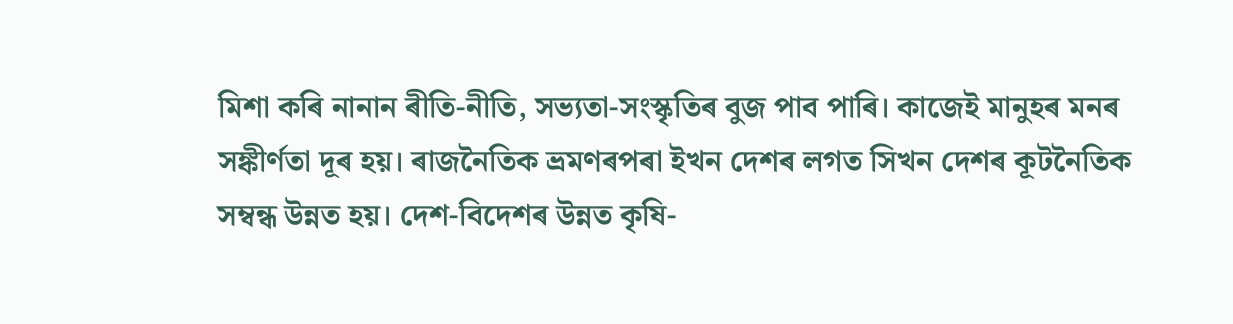মিশা কৰি নানান ৰীতি-নীতি, সভ্যতা-সংস্কৃতিৰ বুজ পাব পাৰি। কাজেই মানুহৰ মনৰ সঙ্কীর্ণতা দূৰ হয়। ৰাজনৈতিক ভ্ৰমণৰপৰা ইখন দেশৰ লগত সিখন দেশৰ কূটনৈতিক সম্বন্ধ উন্নত হয়। দেশ-বিদেশৰ উন্নত কৃষি-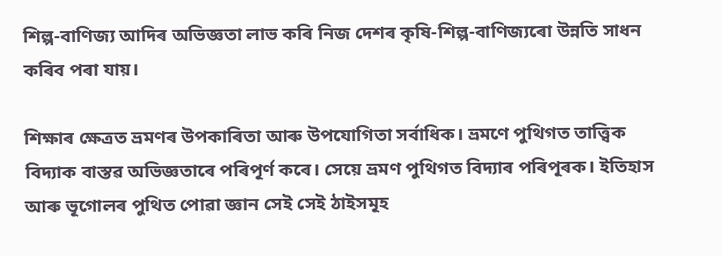শিল্প-বাণিজ্য আদিৰ অভিজ্ঞতা লাভ কৰি নিজ দেশৰ কৃষি-শিল্প-বাণিজ্যৰো উন্নতি সাধন কৰিব পৰা যায়।

শিক্ষাৰ ক্ষেত্ৰত ভ্ৰমণৰ উপকাৰিতা আৰু উপযোগিতা সর্বাধিক। ভ্রমণে পুথিগত তাত্ত্বিক বিদ্যাক বাস্তৱ অভিজ্ঞতাৰে পৰিপূৰ্ণ কৰে। সেয়ে ভ্রমণ পুথিগত বিদ্যাৰ পৰিপূৰক। ইতিহাস আৰু ভূগোলৰ পুথিত পোৱা জ্ঞান সেই সেই ঠাইসমূহ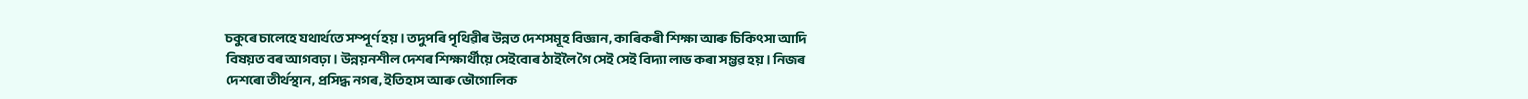চকুৰে চালেহে যথাৰ্থতে সম্পূর্ণ হয়। তদুপৰি পৃথিৱীৰ উন্নত দেশসমূহ বিজ্ঞান, কাৰিকৰী শিক্ষা আৰু চিকিৎসা আদি বিষয়ত বৰ আগবঢ়া। উন্নয়নশীল দেশৰ শিক্ষার্থীয়ে সেইবোৰ ঠাইলৈ গৈ সেই সেই বিদ্যা লাভ কৰা সম্ভৱ হয়। নিজৰ দেশৰো তীৰ্থস্থান, প্ৰসিদ্ধ নগৰ, ইতিহাস আৰু ভৌগোলিক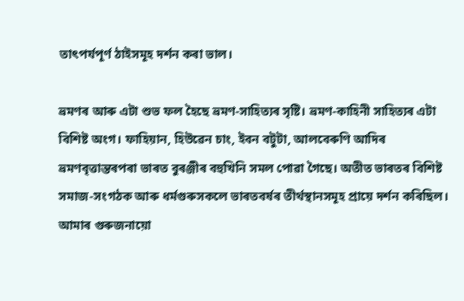তাৎপর্যপূর্ণ ঠাইসমূহ দর্শন কৰা ভাল।

ভ্ৰমণৰ আৰু এটা শুভ ফল হৈছে ভ্ৰমণ-সাহিত্যৰ সৃষ্টি। ভ্ৰমণ-কাহিনী সাহিত্যৰ এটা বিশিষ্ট অংগ। ফাহিয়ান, হিউৱেন চাং, ইবন বটুটা, আলবেৰুণি আদিৰ ভ্ৰমণবৃত্তান্তৰপৰা ভাৰত বুৰঞ্জীৰ বহুখিনি সমল পোৱা গৈছে। অতীত ভাৰতৰ বিশিষ্ট সমাজ-সংগঠক আৰু ধৰ্মগুৰুসকলে ভাৰতবৰ্ষৰ তীৰ্থস্থানসমূহ প্ৰায়ে দৰ্শন কৰিছিল। আমাৰ গুৰুজনায়ো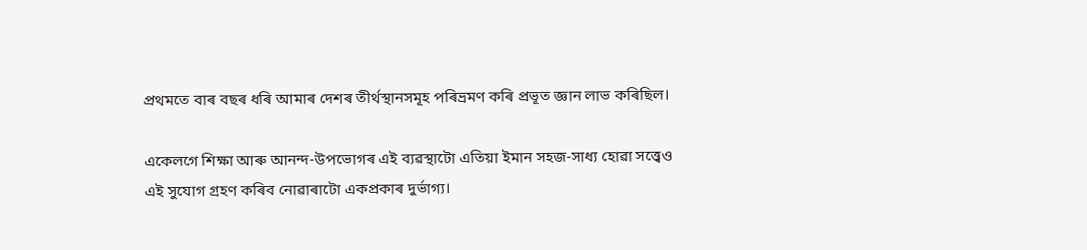প্ৰথমতে বাৰ বছৰ ধৰি আমাৰ দেশৰ তীৰ্থস্থানসমূহ পৰিভ্ৰমণ কৰি প্ৰভূত জ্ঞান লাভ কৰিছিল।

একেলগে শিক্ষা আৰু আনন্দ-উপভোগৰ এই ব্যৱস্থাটো এতিয়া ইমান সহজ-সাধ্য হোৱা সত্ত্বেও এই সুযোগ গ্রহণ কৰিব নোৱাৰাটো একপ্ৰকাৰ দুৰ্ভাগ্য।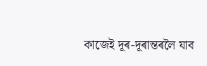কাজেই দূৰ-দূৰান্তৰলৈ যাব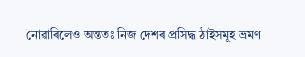নোৱাৰিলেও অন্ততঃ নিজ দেশৰ প্ৰসিদ্ধ ঠাইসমূহ ভ্ৰমণ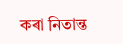কৰা নিতান্ত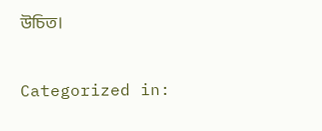উচিত।

Categorized in: